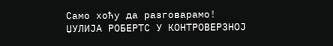Само хоћу да разговарамо!
ЏУЛИЈА РОБЕРТС У КОНТРОВЕРЗНОЈ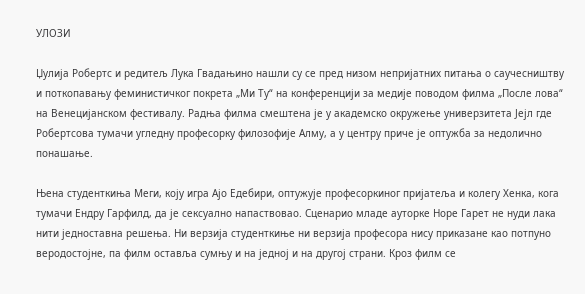УЛОЗИ

Џулија Робертс и редитељ Лука Гвадањино нашли су се пред низом непријатних питања о саучесништву и поткопавању феминистичког покрета „Ми Ту“ на конференцији за медије поводом филма „После лова“ на Венецијанском фестивалу. Радња филма смештена је у академско окружење универзитета Јејл где Робертсова тумачи угледну професорку филозофије Алму, а у центру приче је оптужба за недолично понашање.

Њена студенткиња Меги, коју игра Ајо Едебири, оптужује професоркиног пријатеља и колегу Хенка, кога тумачи Ендру Гарфилд, да је сексуално напаствовао. Сценарио младе ауторке Норе Гарет не нуди лака нити једноставна решења. Ни верзија студенткиње ни верзија професора нису приказане као потпуно веродостојне, па филм оставља сумњу и на једној и на другој страни. Кроз филм се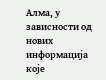Алма, у зависности од нових информација које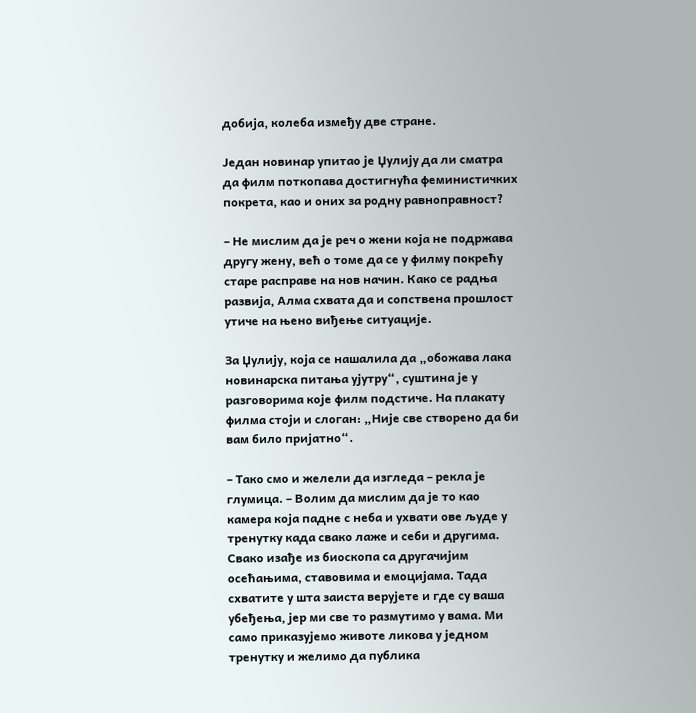добија, колеба између две стране.

Један новинар упитао је Џулију да ли сматра да филм поткопава достигнућа феминистичких покрета, као и оних за родну равноправност?

– Не мислим да је реч о жени која не подржава другу жену, већ о томе да се у филму покрећу старе расправе на нов начин. Како се радња развија, Алма схвата да и сопствена прошлост утиче на њено виђење ситуације.

За Џулију, која се нашалила да „обожава лака новинарска питања ујутру“, суштина је у разговорима које филм подстиче. На плакату филма стоји и слоган: „Није све створено да би вам било пријатно“.

– Тако смо и желели да изгледа – рекла је глумица. – Волим да мислим да је то као камера која падне с неба и ухвати ове људе у тренутку када свако лаже и себи и другима. Свако изађе из биоскопа са другачијим осећањима, ставовима и емоцијама. Тада схватите у шта заиста верујете и где су ваша убеђења, јер ми све то размутимо у вама. Ми само приказујемо животе ликова у једном тренутку и желимо да публика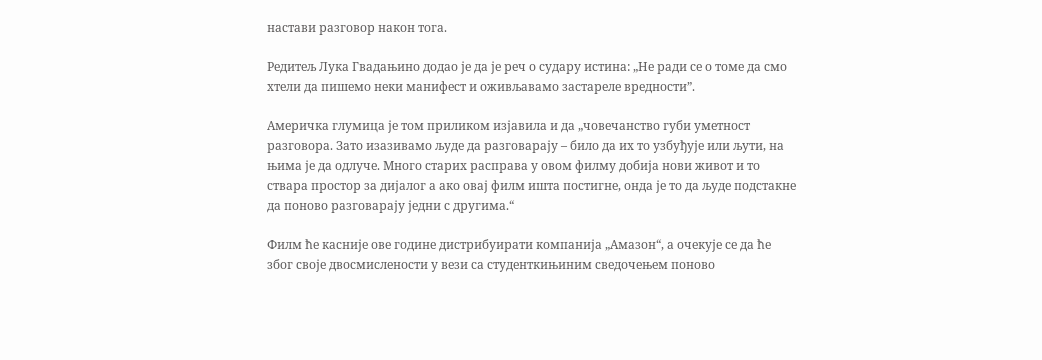настави разговор након тога.

Редитељ Лука Гвадањино додао је да је реч о судару истина: „Не ради се о томе да смо хтели да пишемо неки манифест и оживљавамо застареле вредности”.

Америчка глумица је том приликом изјавила и да „човечанство губи уметност разговора. Зато изазивамо људе да разговарају – било да их то узбуђује или љути, на њима је да одлуче. Много старих расправа у овом филму добија нови живот и то ствара простор за дијалог а ако овај филм ишта постигне, онда је то да људе подстакне да поново разговарају једни с другима.“

Филм ће касније ове године дистрибуирати компанија „Амазон“, а очекује се да ће због своје двосмислености у вези са студенткињиним сведочењем поново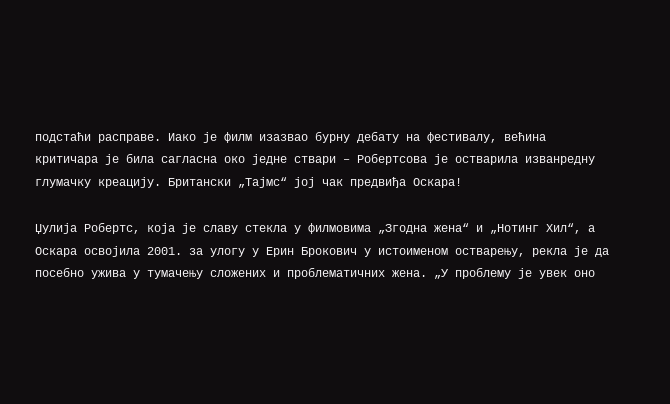подстаћи расправе. Иако је филм изазвао бурну дебату на фестивалу, већина критичара је била сагласна око једне ствари – Робертсова је остварила изванредну глумачку креацију. Британски „Тајмс“ јој чак предвиђа Оскара!

Џулија Робертс, која је славу стекла у филмовима „Згодна жена“ и „Нотинг Хил“, а Оскара освојила 2001. за улогу у Ерин Брокович у истоименом остварењу, рекла је да посебно ужива у тумачењу сложених и проблематичних жена. „У проблему је увек оно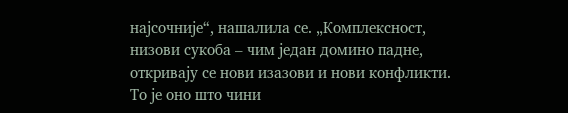најсочније“, нашалила се. „Комплексност, низови сукоба – чим један домино падне, откривају се нови изазови и нови конфликти. То је оно што чини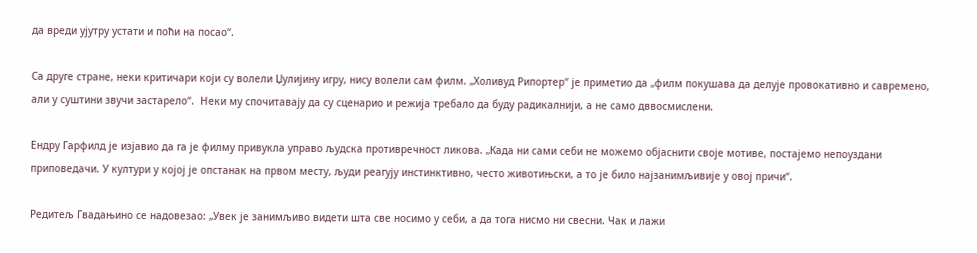да вреди ујутру устати и поћи на посао“.

Са друге стране, неки критичари који су волели Џулијину игру, нису волели сам филм. „Холивуд Рипортер“ је приметио да „филм покушава да делује провокативно и савремено, али у суштини звучи застарело“.  Неки му спочитавају да су сценарио и режија требало да буду радикалнији, а не само дввосмислени.

Ендру Гарфилд је изјавио да га је филму привукла управо људска противречност ликова. „Када ни сами себи не можемо објаснити своје мотиве, постајемо непоуздани приповедачи. У култури у којој је опстанак на првом месту, људи реагују инстинктивно, често животињски, а то је било најзанимљивије у овој причи“.

Редитељ Гвадањино се надовезао: „Увек је занимљиво видети шта све носимо у себи, а да тога нисмо ни свесни. Чак и лажи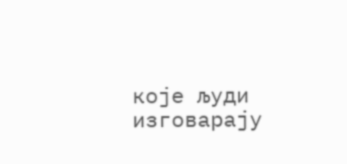које људи изговарају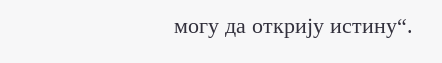могу да открију истину“.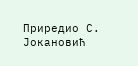Приредио С. Јокановић